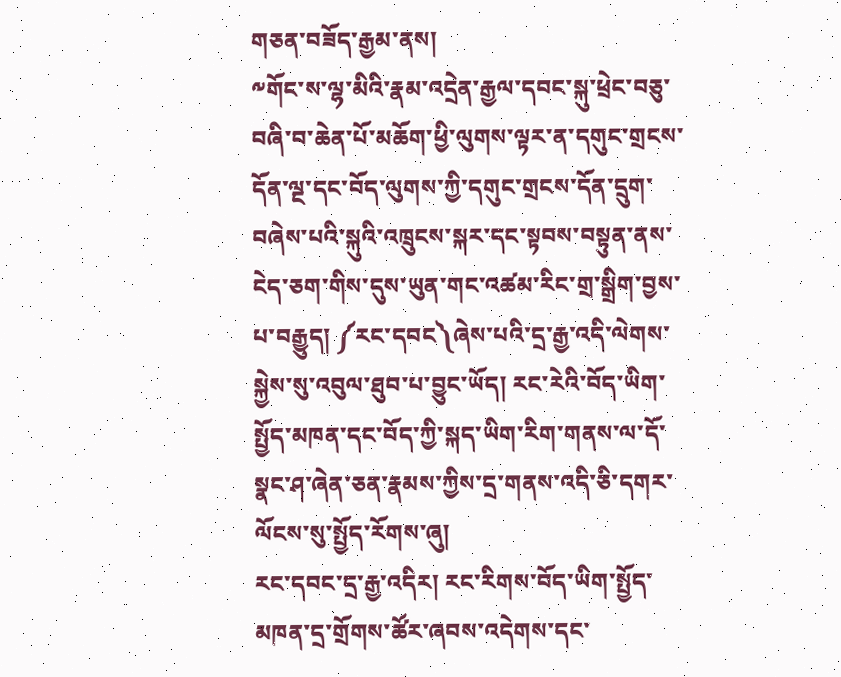གཅན་བཟོད་རྒྱམ་ནས།
༸གོང་ས་ལྷ་མིའི་རྣམ་འདྲེན་རྒྱལ་དབང་སྐུ་ཕྲེང་བཅུ་བཞི་བ་ཆེན་པོ་མཆོག་ཕྱི་ལུགས་ལྟར་ན་དགུང་གྲངས་དོན་ལྔ་དང་བོད་ལུགས་ཀྱི་དགུང་གྲངས་དོན་དྲུག་བཞེས་པའི་སྐུའི་འཁྲུངས་སྐར་དང་སྟབས་བསྟུན་ནས་
ངེད་ཅག་གིས་དུས་ཡུན་གང་འཚམ་རིང་གྲ་སྒྲིག་བྱས་པ་བརྒྱུད། ༼རང་དབང༽ཞེས་པའི་དྲ་རྒྱ་འདི་ལེགས་སྐྱེས་སུ་འབུལ་ཐུབ་པ་བྱུང་ཡོད། རང་རེའི་བོད་ཡིག་སྤྱོད་མཁན་དང་བོད་ཀྱི་སྐད་ཡིག་རིག་གནས་ལ་དོ་སྣང་ཤ་ཞེན་ཅན་རྣམས་ཀྱིས་དྲ་གནས་འདི་ཅི་དགར་ལོངས་སུ་སྤྱོད་རོགས་ཞུ།
རང་དབང་དྲ་རྒྱ་འདིར། རང་རིགས་བོད་ཡིག་སྤྱོད་མཁན་དྲ་གྲོགས་ཚོར་ཞབས་འདེགས་དང་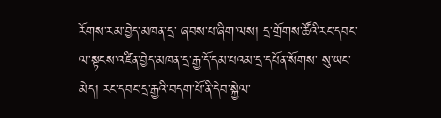རོགས་རམ་བྱེད་མཁན་དྲ་ ཞབས་པ་ཞིག་ལས། དྲ་གྲོགས་ཚོའི་རང་དབང་ལ་སྟངས་འཛིན་བྱེད་མཁན་དྲ་རྒྱ་དོ་དམ་པའམ་དྲ་དཔོན་སོགས་ སུ་ཡང་མེད། རང་དབང་དྲ་རྒྱའི་བདག་པོ་ནི་དེབ་སྐྱེལ་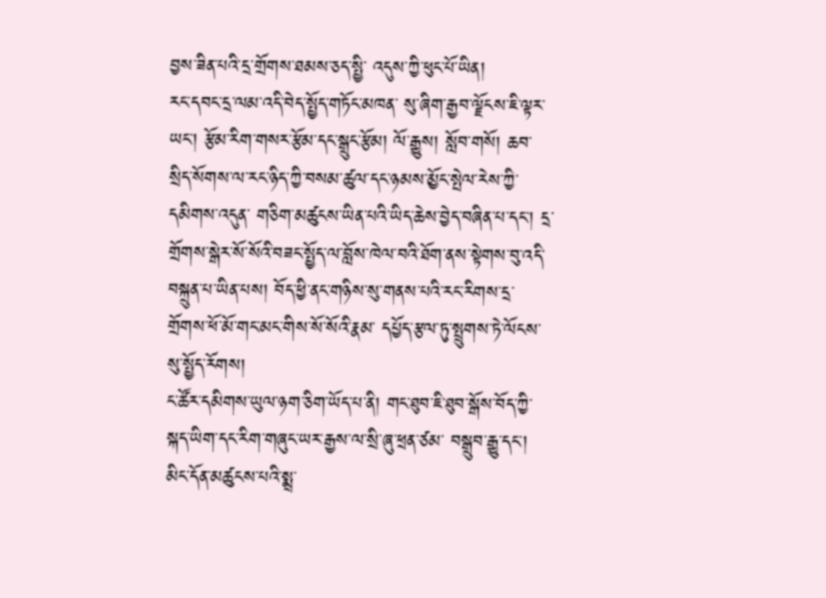བྱས་ཟིན་པའི་དྲ་གྲོགས་ཐམས་ཅད་སྤྱི་ འདུས་ཀྱི་ཕུང་པོ་ཡིན།
རང་དབང་དྲ་ལམ་འདི་བེད་སྤྱོད་གཏོང་མཁན་ སུ་ཞིག་རྒྱབ་ལྗོངས་ཇི་ལྟར་ཡང་། རྩོམ་རིག་གསར་རྩོམ་དང་སྒྲུང་རྩོམ། ལོ་རྒྱུས། སློབ་གསོ། ཆབ་སྲིད་སོགས་ལ་རང་ཉིད་ཀྱི་བསམ་ཚུལ་དང་ཉམས་མྱོང་སྤེལ་རེས་ཀྱི་དམིགས་འདུན་ གཅིག་མཚུངས་ཡིན་པའི་ཡིད་ཆེས་བྱེད་བཞིན་པ་དང་། དྲ་གྲོགས་སྒེར་སོ་སོའི་བཟང་སྤྱོད་ལ་བློས་ཁེལ་བའི་ཐོག་ནས་སྟེགས་བུ་འདི་ བསྐྲུན་པ་ཡིན་པས། བོད་ཕྱི་ནང་གཉིས་སུ་གནས་པའི་རང་རིགས་དྲ་གྲོགས་ཕོ་མོ་གང་མང་གིས་སོ་སོའི་རྣམ་ དཔྱོད་རྩལ་ཏུ་སྤྲུགས་ཏེ་ལོངས་སུ་སྤྱོད་རོགས།
ང་ཚོར་དམིགས་ཡུལ་ཉག་ཅིག་ཡོད་པ་ནི། གང་ཐུབ་ཇི་ཐུབ་སྒོས་བོད་ཀྱི་སྐད་ཡིག་དང་རིག་གཞུང་ཡར་རྒྱས་ལ་སྲི་ཞུ་ཕྲན་ཙམ་ བསྒྲུབ་རྒྱུ་དང་། མིང་དོན་མཚུངས་པའི་སྨྲ་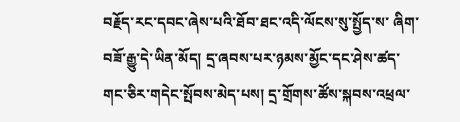བརྗོད་རང་དབང་ཞེས་པའི་ཐོབ་ཐང་འདི་ལོངས་སུ་སྤྱོད་ས་ ཞིག་བཟོ་རྒྱུ་དེ་ཡིན་མོད། དྲ་ཞབས་པར་ཉམས་མྱོང་དང་ཤེས་ཚད་གང་ཅིར་གདེང་སྤོབས་མེད་པས། དྲ་གྲོགས་ཚོས་སྐབས་འཕྲལ་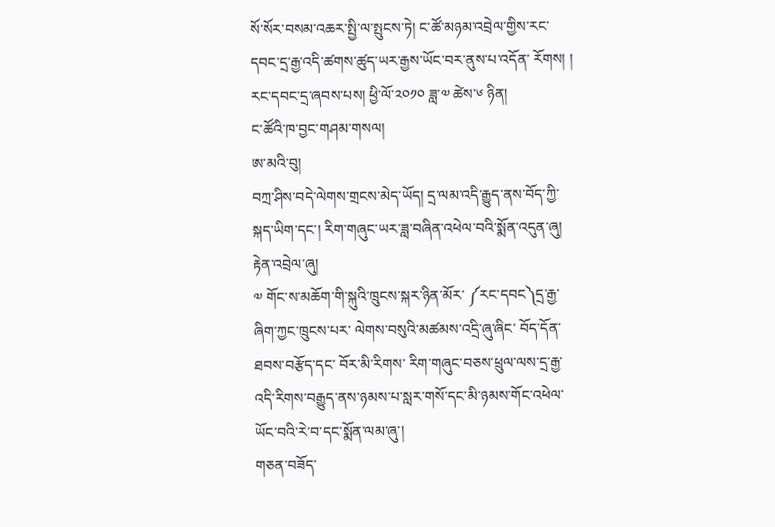སོ་སོར་བསམ་འཆར་སྤྱི་ལ་སྤུངས་ཏེ། ང་ཚོ་མཉམ་འབྲེལ་གྱིས་རང་དབང་དྲ་རྒྱ་འདི་ཚགས་ཚུད་ཡར་རྒྱས་ཡོང་བར་ནུས་པ་འདོན་ རོགས། །
རང་དབང་དྲ་ཞབས་པས། ཕྱི་ལོ་༢༠༡༠ ཟླ་༧ ཚེས་༦ ཉིན།
ང་ཚོའི་ཁ་བྱང་གཤམ་གསལ།
ཨ་མའི་བུ།
བཀྲ་ཤིས་བདེ་ལེགས་གྲངས་མེད་ཡོད། དྲ་ལམ་འདི་རྒྱུད་ནས་བོད་ཀྱི་སྐད་ཡིག་དང་། རིག་གཞུང་ཡར་ཟླ་བཞིན་འཕེལ་བའི་སྨོན་འདུན་ཞུ།
རྟེན་འབྲེལ་ཞུ།
༧ གོང་ས་མཆོག་གི་སྐུའི་ཁྲུངས་སྐར་ཉིན་མོར་ ༼རང་དབང༽དྲ་རྒྱ་ཞིག་ཀྱང་ཁྲུངས་པར་ ལེགས་བསུའི་མཚམས་འདྲི་ཞུ་ཞིང་ བོད་དོན་ཐབས་བརྩོད་དང་ བོར་མི་རིགས་ རིག་གཞུང་བཅས་ཕྲུལ་ལས་དྲ་རྒྱ་འདི་རིགས་བརྒྱུད་ནས་ཉམས་པ་སླར་གསོ་དང་མི་ཉམས་གོང་འཕེལ་ཡོང་བའི་རེ་བ་དང་སྨོན་ལམ་ཞུ་།
གཅན་བཟོད་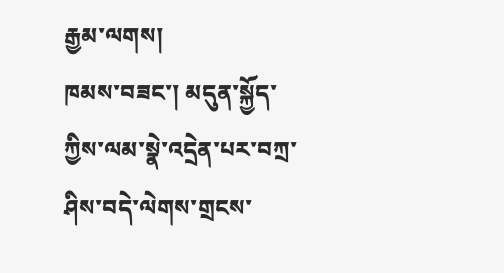རྒྱམ་ལགས།
ཁམས་བཟང་། མདུན་སྐྱོད་ཀྱིས་ལམ་སྣེ་འདྲེན་པར་བཀྲ་ཤིས་བདེ་ལེགས་གྲངས་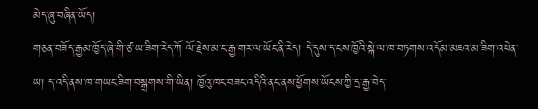མེད་ཞུ་བཞིན་ཡོད།
གཅན་བཟོད་རྒྱམ་ཁྱོད་ཞེ་གི་ཙ་ཡ་ཟིག་རེད་ཀོ ལོ་རྗེས་མ་ང་རྒྱ་གར་ལ་ཡོང་ནི་རེད། དེ་དུས་ད་ངས་ཁྱོའི་སྐེ་ལ་ཁ་བཏགས་འདོམ་མཇའ་མ་ཟིག་འཕེན་ཡ། ད་འདི་ནས་ཁ་གཡང་ཟིག་བསྒྲགས་གི་ཡིན། ཁྱོའུ་ཁང་བཟང་འདིའི་ནང་ནས་ཕྱོགས་ཡོངས་ཀྱི་དྲ་རྒྱ་བེད་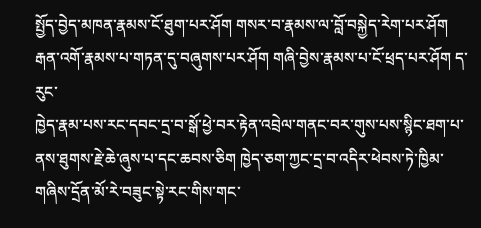སྤྱོད་བྱེད་མཁན་རྣམས་ངོ་ཐུག་པར་ཤོག གསར་བ་རྣམས་ལ་བློ་བསྐྱེད་རེག་པར་ཤོག རྒན་འགོ་རྣམས་པ་གཏན་དུ་བཞུགས་པར་ཤོག གཞི་བྱེས་རྣམས་པ་ངོ་ཕྲད་པར་ཤོག ད་རུང་
ཁྱེད་རྣམ་པས་རང་དབང་དྲ་བ་སྒོ་ཕྱེ་བར་རྟེན་འབྲེལ་གནང་བར་གུས་པས་སྙིང་ཐག་པ་ནས་ཐུགས་རྗེ་ཆེ་ཞུས་པ་དང་ཆབས་ཅིག ཁྱེད་ཅག་ཀྱང་དྲ་བ་འདིར་ཕེབས་ཏེ་ཁྱིམ་གཞིས་དྲོན་མོ་རེ་བཟུང་སྟེ་རང་གིས་གང་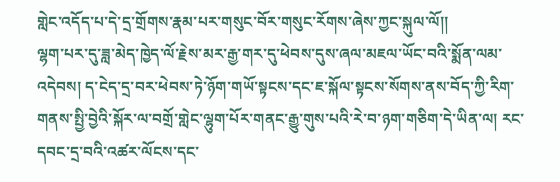གླེང་འདོད་པ་དེ་དྲ་གྲོགས་རྣམ་པར་གསུང་བོར་གསུང་རོགས་ཞེས་ཀྱང་སྐུལ་ལོ།།
ལྷག་པར་དུ་ཟླ་མེད་ཁྱེད་ལོ་རྗེས་མར་རྒྱ་གར་དུ་ཕེབས་དུས་ཞལ་མཇལ་ཡོང་བའི་སྨོན་ལམ་འདེབས། ད་ངེད་དྲ་བར་ཕེབས་ཏེ་ཉོག་གཡོ་སྟངས་དང་ཇ་སྐོལ་སྟངས་སོགས་ནས་བོད་ཀྱི་རིག་གནས་སྤྱི་བྱེའི་སྐོར་ལ་བགྲོ་གླེང་ལྷུག་པོར་གནང་རྒྱུ་གུས་པའི་རེ་བ་ཉག་གཅིག་དེ་ཡིན་ལ། རང་དབང་དྲ་བའི་འཚར་ལོངས་དང་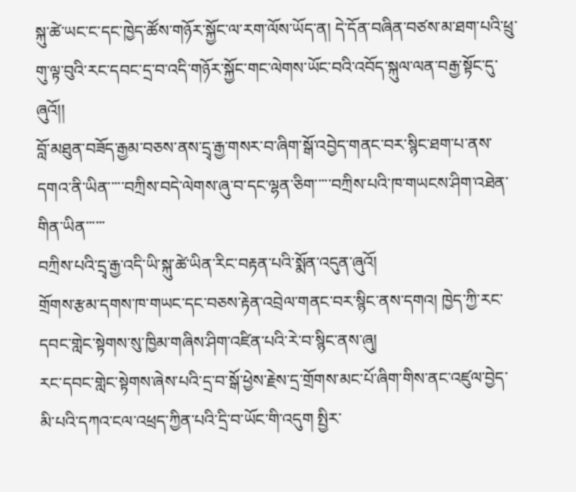སྐུ་ཚེ་ཡང་ང་དང་ཁྱེད་ཚོས་གཉོར་སྐྱོང་ལ་རག་ལོས་ཡོད་ན། དེ་དོན་བཞིན་བཙས་མ་ཐག་པའི་ཕྲུ་གུ་ལྟ་བུའི་རང་དབང་དྲ་བ་འདི་གཉོར་སྐྱོང་གང་ལེགས་ཡོང་བའི་འབོད་སྐུལ་ལན་བརྒྱ་སྟོང་དུ་ཞུའོ།།
བློ་མཐུན་བཟོད་རྒྱམ་བཅས་ནས་དྲྭ་རྒྱ་གསར་བ་ཞིག་སྒོ་འབྱེད་གནང་བར་སྙིང་ཐག་པ་ནས་དགའ་ནི་ཡིན་་་་་བཀྲིས་བདེ་ལེགས་ཞུ་བ་དང་ལྷན་ཅིག་་་་་བཀྲིས་པའི་ཁ་གཡངས་ཤིག་འཐེན་གིན་ཡིན་་་་་་
བཀྲིས་པའི་དྲྭ་རྒྱ་འདི་ཡི་སྐུ་ཚེ་ཡིན་རིང་བརྟན་པའི་སྨོན་འདུན་ཞུའོ།
གྲོགས་རྩམ་དགས་ཁ་གཡང་དང་བཅས་རྟེན་འབྲེལ་གནང་བར་སྙིང་ནས་དགའ། ཁྱེད་ཀྱི་རང་དབང་གླེང་སྟེགས་སུ་ཁྱིམ་གཞིས་ཤིག་འཛིན་པའི་རེ་བ་སྙིང་ནས་ཞུ།
རང་དབང་གླེང་སྟེགས་ཞེས་པའི་དྲ་བ་སྒོ་ཕྱེས་རྗེས་དྲ་གྲོགས་མང་པོ་ཞིག་གིས་ནང་འཛུལ་བྱེད་མི་པའི་དཀའ་ངལ་འཕྲད་ཀྱིན་པའི་དྲི་བ་ཡོང་གི་འདུག སྤྱིར་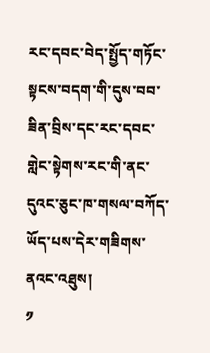རང་དབང་བེད་སྤྱོད་གཏོང་སྟངས་བདག་གི་དུས་བབ་ཟིན་བྲིས་དང་རང་དབང་གླེང་སྟེགས་རང་གི་ནང་དུའང་ཅུང་ཁ་གསལ་བཀོད་ཡོད་པས་དེར་གཟིགས་ནའང་འཐུས།
༡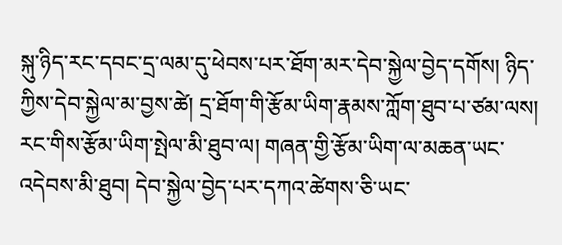སྐུ་ཉིད་རང་དབང་དྲ་ལམ་དུ་ཕེབས་པར་ཐོག་མར་དེབ་སྐྱེལ་བྱེད་དགོས། ཉིད་ཀྱིས་དེབ་སྐྱེལ་མ་བྱས་ཚེ། དྲ་ཐོག་གི་རྩོམ་ཡིག་རྣམས་ཀློག་ཐུབ་པ་ཙམ་ལས། རང་གིས་རྩོམ་ཡིག་སྤེལ་མི་ཐུབ་ལ། གཞན་གྱི་རྩོམ་ཡིག་ལ་མཆན་ཡང་འདེབས་མི་ཐུབ། དེབ་སྐྱེལ་བྱེད་པར་དཀའ་ཚེགས་ཅི་ཡང་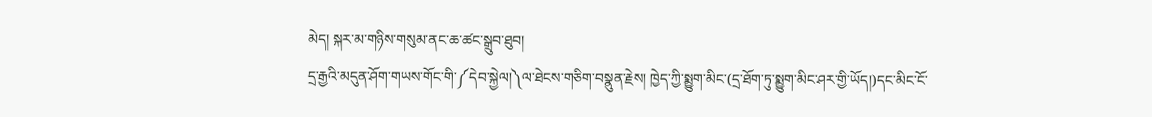མེད། སྐར་མ་གཉིས་གསུམ་ནང་ཆ་ཚང་སྒྲུབ་ཐུབ།
དྲ་རྒྱའི་མདུན་ཤོག་གཡས་གོང་གི་༼དེབ་སྐྱེལ།༽ལ་ཐེངས་གཅིག་བསྣུན་རྗེས། ཁྱེད་ཀྱི་སྨྱུག་མིང་(དྲ་ཐོག་ཏུ་སྨྱུག་མིང་ཤར་གྱི་ཡོད།)དང་མིང་ངོ་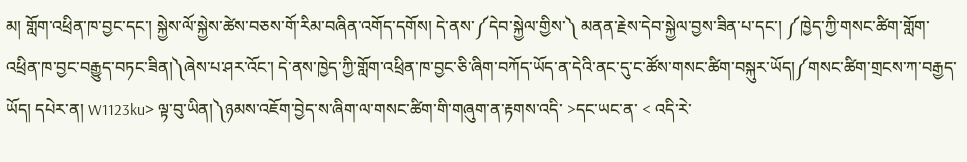མ། གློག་འཕྲིན་ཁ་བྱང་དང་། སྐྱེས་ལོ་སྐྱེས་ཚེས་བཅས་གོ་རིམ་བཞིན་འགོད་དགོས། དེ་ནས་༼དེབ་སྐྱེལ་གྱིས་༽ མནན་རྗེས་དེབ་སྐྱེལ་བྱས་ཟིན་པ་དང་། ༼ཁྱེད་ཀྱི་གསང་ཚིག་གློག་འཕྲིན་ཁ་བྱང་བརྒྱུད་བཏང་ཟིན།༽ཞེས་པ་ཤར་འོང་། དེ་ནས་ཁྱེད་ཀྱི་གློག་འཕྲིན་ཁ་བྱང་ཅི་ཞིག་བཀོད་ཡོད་ན་དེའི་ནང་དུ་ང་ཚོས་གསང་ཚིག་བསྐུར་ཡོད།༼གསང་ཚིག་གྲངས་ཀ་བརྒྱད་ཡོད། དཔེར་ན། W1123ku> ལྟ་བུ་ཡིན།༽ཉམས་འཇོག་བྱེད་ས་ཞིག་ལ་གསང་ཚིག་གི་གཞུག་ན་རྟགས་འདི་ >དང་ཡང་ན་ < འདི་རེ་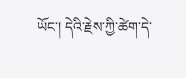ཡོང་། དེའི་རྗེས་ཀྱི་ཚེག་དེ་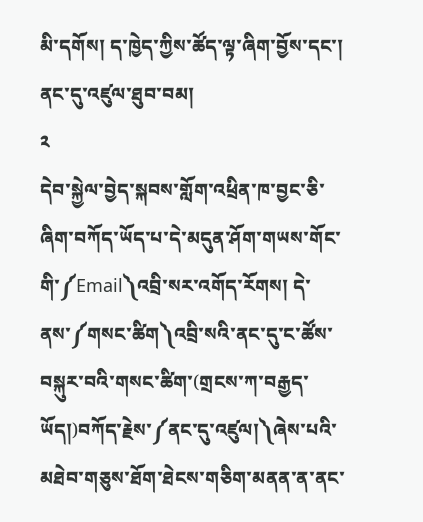མི་དགོས། ད་ཁྱེད་ཀྱིས་ཚོད་ལྟ་ཞིག་བྱོས་དང་། ནང་དུ་འཛུལ་ཐུབ་བམ།
༢
དེབ་སྐྱེལ་བྱེད་སྐབས་གློག་འཕྲིན་ཁ་བྱང་ཅི་ཞིག་བཀོད་ཡོད་པ་དེ་མདུན་ཤོག་གཡས་གོང་གི་༼Email༽འབྲི་སར་འགོད་རོགས། དེ་ནས་༼གསང་ཚིག༽འབྲི་སའི་ནང་དུ་ང་ཚོས་བསྐུར་བའི་གསང་ཚིག་(གྲངས་ཀ་བརྒྱད་ཡོད།)བཀོད་རྗེས་༼ནང་དུ་འཛུལ།༽ཞེས་པའི་མཐེབ་གཅུས་ཐོག་ཐེངས་གཅིག་མནན་ན་ནང་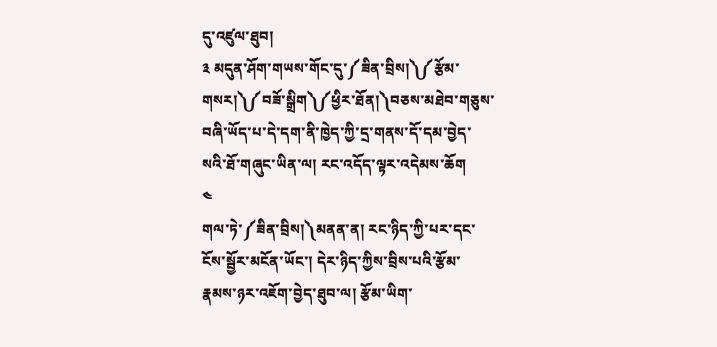དུ་འཛུལ་ཐུབ།
༣ མདུན་ཤོག་གཡས་གོང་དུ་༼ཟིན་བྲིས།༽༼རྩོམ་གསར།༽༼བཟོ་སྒྲིག༽༼ཕྱིར་ཐོན།༽བཅས་མཐེབ་གཅུས་བཞི་ཡོད་པ་དེ་དག་ནི་ཁྱེད་ཀྱི་དྲ་གནས་དོ་དམ་བྱེད་སའི་ཐོ་གཞུང་ཡིན་ལ། རང་འདོད་ལྟར་འདེམས་ཆོག
༤
གལ་ཏེ་༼ཟིན་བྲིས།༽མནན་ན། རང་ཉིད་ཀྱི་པར་དང་ངོས་སྦྱོར་མངོན་ཡོང་། དེར་ཉིད་ཀྱིས་བྲིས་པའི་རྩོམ་རྣམས་ཉར་འཇོག་བྱེད་ཐུབ་ལ། རྩོམ་ཡིག་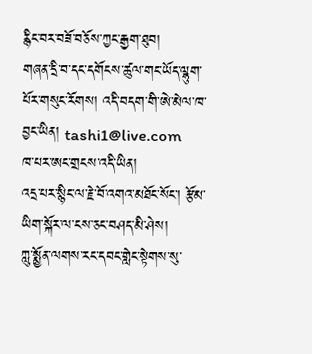རྙིང་བར་བཟོ་བཅོས་ཀྱང་རྒྱག་ཐུབ།
གཞན་དྲི་བ་དང་དགོངས་ཚུལ་གང་ཡོད་ལྷུག་པོར་གསུང་རོགས། འདི་བདག་གི་ཨེ་མེལ་ཁ་བྱང་ཡིན། tashi1@live.com
ཁ་པར་ཨང་གྲངས་འདི་ཡིན།
འདྲ་པར་སྙིང་ལ་རྗེ་བོ་འགའ་མཐོང་སོང་། རྩོམ་ཡིག་སྐོར་ལ་ངས་ཅང་བཤད་མི་ཤེས།
ཀླུ་སྨྱོན་ལགས་རང་དབང་གླེང་སྟེགས་སུ་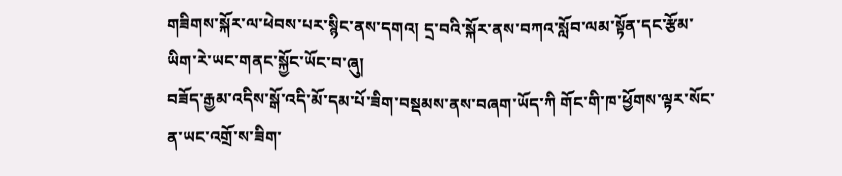གཟིགས་སྐོར་ལ་ཕེབས་པར་སྙིང་ནས་དགའ། དྲ་བའི་སྐོར་ནས་བཀའ་སློབ་ལམ་སྟོན་དང་རྩོམ་ཡིག་རེ་ཡང་གནང་སྐྱོང་ཡོང་བ་ཞུ།
བཟོད་རྒྱམ་འདིས་སྒོ་འདི་མོ་དམ་པོ་ཟིག་བསྡམས་ནས་བཞག་ཡོད་ཀི གོང་གི་ཁ་ཕྱོགས་ལྟར་སོང་ན་ཡང་འགྲོ་ས་ཟིག་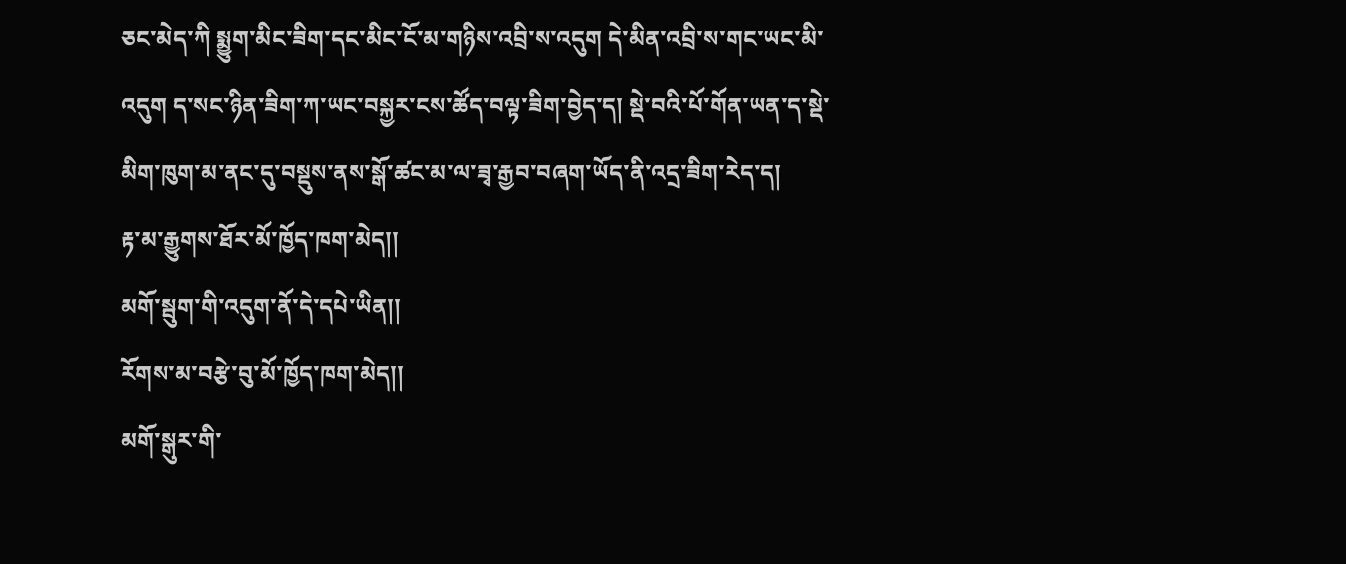ཅང་མེད་ཀི སྨྱུག་མིང་ཟིག་དང་མིང་ངོ་མ་གཉིས་འབྲི་ས་འདུག དེ་མིན་འབྲི་ས་གང་ཡང་མི་འདུག ད་སང་ཉིན་ཟིག་ཀ་ཡང་བསྐྱར་ངས་ཚོད་བལྟ་ཟིག་བྱེད་ད། སྡེ་བའི་པོ་གོན་ཡན་ད་སྡེ་མིག་ཁུག་མ་ནང་དུ་བསྡུས་ནས་སྒོ་ཚང་མ་ལ་ཟྭ་རྒྱབ་བཞག་ཡོད་ནི་འདྲ་ཟིག་རེད་ད།
རྟ་མ་རྒྱུགས་ཐོར་མོ་ཁྱོད་ཁག་མེད།།
མགོ་སྦུག་གི་འདུག་ནོ་དེ་དཔེ་ཡིན།།
རོགས་མ་བརྩེ་བུ་མོ་ཁྱོད་ཁག་མེད།།
མགོ་སྒུར་གི་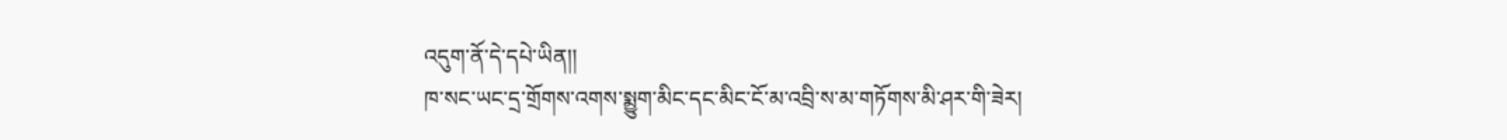འདུག་ནོ་དེ་དཔེ་ཡིན།།
ཁ་སང་ཡང་དྲ་གྲོགས་འགས་སྨྱུག་མིང་དང་མིང་ངོ་མ་འབྲི་ས་མ་གཏོགས་མི་ཤར་གི་ཟེར།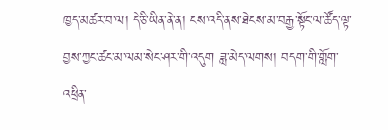ཁྱད་མཚར་བ་ལ། དེ་ཅི་ཡིན་ནེ་ན། ངས་འདི་ནས་ཐེངས་མ་བརྒྱ་སྟོང་ལ་ཚོད་ལྟ་བྱས་ཀྱང་ཚང་མ་ལམ་སེང་ཤར་གི་འདུག ཟླ་མེད་ལགས། བདག་གི་གློག་འཕྲིན་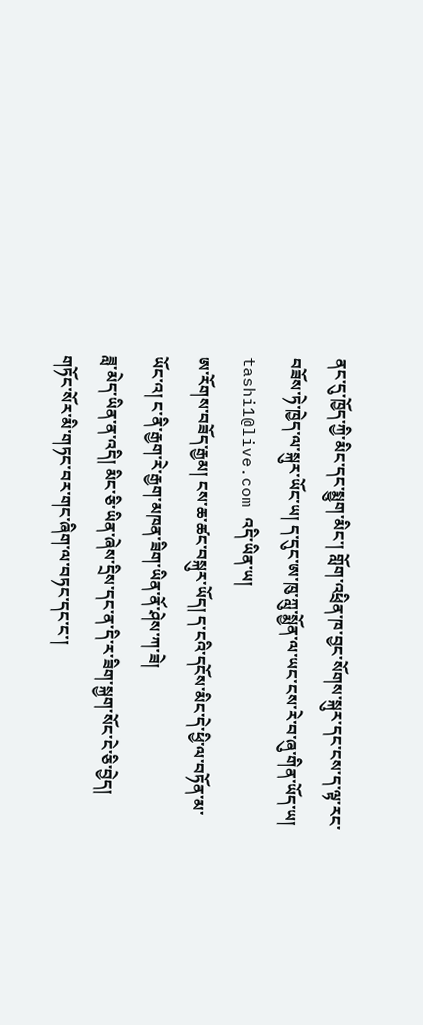ནང་དུ་ཁྱོད་ཀྱི་མིང་དང་སྨྱུག་མིང་། གློག་འཕྲིན་ཁ་བྱང་སོགས་སྐུར་དང་ངས་ད་ལྟ་རང་བཟོས་ཏེ་ཁྱེད་ལ་སྐུར་ཡོང་ཡ། ད་དུང་ཨ་ཁུ་ཀླུ་སྨྱོན་ལ་ཡང་ངས་རེ་བ་ཞུ་གིན་ཡོད་ཡ། tashi1@live.com འདི་ཡིན་ཡ།
ཨ་རོགས་བཟོད་རྒྱམ། ངས་ཆ་ཚང་བསྐུར་ཡོད། ད་ངའི་དངོས་མིང་དེ་ཕྱི་ལ་བཏོན་མ་ཡོང་འ། ང་ནི་རྒྱག་རེ་རྒྱག་མཁན་ཟིག་ཡིན་ནོ་ཤེས་ཀ་ཟེ།
ཟླ་མེད་ཡིན་ན་འདི། མིང་ཅི་ཡིན་ཞེས་དྲིས་དང་ན་དི་ར་ཟིག་སྐྱག་སོང་ངེ་ཅི་བྱེད། གཏོང་སོར་མི་གཏང་བར་གང་ཞིག་ལ་བཏང་དང་ང་།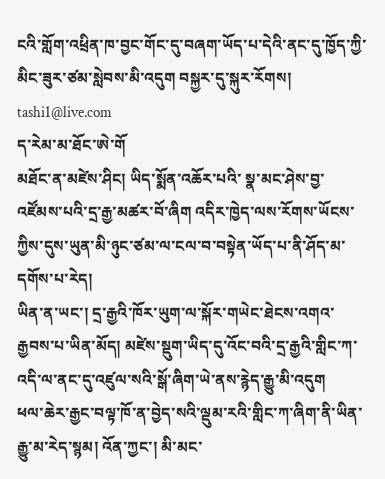ངའི་གློག་འཕྲིན་ཁ་བྱང་གོང་དུ་བཞག་ཡོད་པ་དེའི་ནང་དུ་ཁྱོད་ཀྱི་མིང་ཟུར་ཙམ་སླེབས་མི་འདུག བསྐྱར་དུ་སྐུར་རོགས། tashi1@live.com
ད་རེམ་མ་ཐོང་ཨེ་གོ
མཐོང་ན་མཛེས་ཤིང། ཡིད་སྨོན་འཆོར་པའི་ སྣ་མང་ཤེས་བྱ་འཛོམས་པའི་དྲ་རྒྱ་མཚར་བོ་ཞིག འདིར་ཁྱེད་ལས་རོགས་ཡོངས་ཀྱིས་དུས་ཡུན་མི་ཉུང་ཙམ་ལ་ངལ་བ་བསྟེན་ཡོད་པ་ནི་ཤོད་མ་དགོས་པ་རེད།
ཡིན་ན་ཡང་། དྲ་རྒྱའི་ཁོར་ཡུག་ལ་སྐོར་གཡེང་ཐེངས་འགའ་རྒྱབས་པ་ཡིན་མོད། མཛེས་སྡུག་ཡིད་དུ་འོང་བའི་དྲ་རྒྱའི་གླིང་ཀ་འདི་ལ་ནང་དུ་འཛུལ་སའི་སྒོ་ཞིག་ཡེ་ནས་རྙེད་རྒྱུ་མི་འདུག
ཕལ་ཆེར་རྒྱང་བལྟ་ཁོ་ན་བྱེད་སའི་ལྡུམ་རའི་གླིང་ཀ་ཞིག་ནི་ཡིན་རྒྱུ་མ་རེད་སྙམ། འོན་ཀྱང་། མི་མང་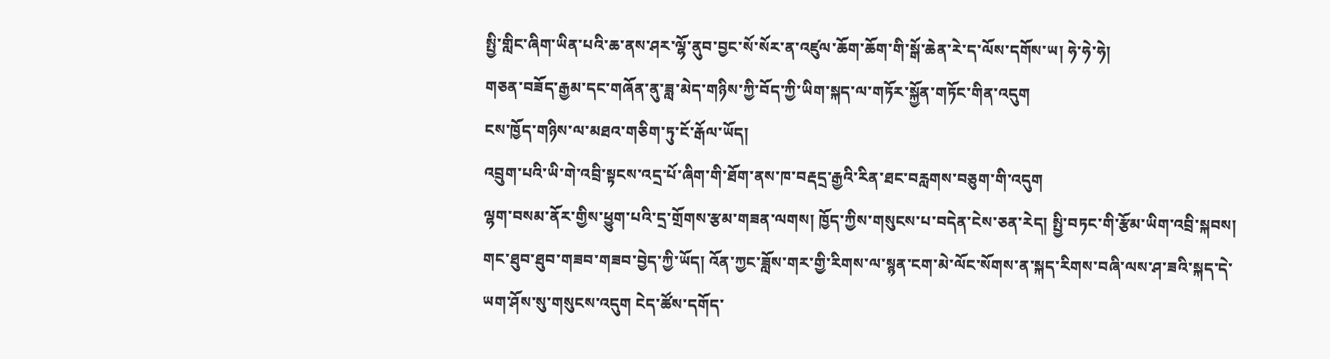སྤྱི་གླིང་ཞིག་ཡིན་པའི་ཆ་ནས་ཤར་ལྷོ་ནུབ་བྱང་སོ་སོར་ན་འཛུལ་ཆོག་ཆོག་གི་སྒོ་ཆེན་རེ་ད་ལོས་དགོས་ཡ། ཧེ་ཧེ་ཧེ།
གཅན་བཟོད་རྒྱམ་དང་གཞོན་ནུ་ཟླ་མེད་གཉིས་ཀྱི་བོད་ཀྱི་ཡིག་སྐད་ལ་གཏོར་སྐྱོན་གཏོང་གིན་འདུག
ངས་ཁྱོད་གཉིས་ལ་མཐའ་གཅིག་ཏུ་ངོ་རྒོལ་ཡོད།
འབྲུག་པའི་ཡི་གེ་འབྲི་སྟངས་འདྲ་པོ་ཞིག་གི་ཐོག་ནས་ཁ་བརྡདྲ་རྒྱའི་རིན་ཐང་བརླགས་བཅུག་གི་འདུག
ལྷག་བསམ་ནོར་གྱིས་ཕྱུག་པའི་དྲ་གྲོགས་རྩམ་གཟན་ལགས། ཁྱོད་ཀྱིས་གསུངས་པ་བདེན་ངེས་ཅན་རེད། སྤྱི་བཏང་གི་རྩོམ་ཡིག་འབྲི་སྐབས། གང་ཐུབ་ཐུབ་གཟབ་གཟབ་བྱེད་ཀྱི་ཡོད། འོན་ཀྱང་ཟློས་གར་གྱི་རིགས་ལ་སྙན་ངག་མེ་ལོང་སོགས་ན་སྐད་རིགས་བཞི་ལས་ཤ་ཟའི་སྐད་དེ་ཡག་ཤོས་སུ་གསུངས་འདུག ངེད་ཚོས་དགོད་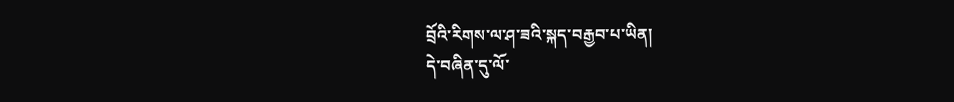བྲོའི་རིགས་ལ་ཤ་ཟའི་སྐད་བརྒྱབ་པ་ཡིན།
དེ་བཞིན་དུ་ལོ་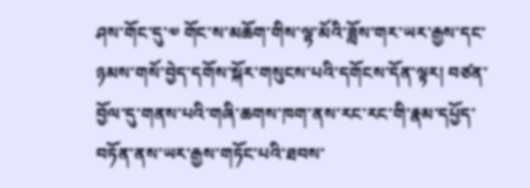ཤས་གོང་དུ་༧ གོང་ས་མཆོག་གིས་ལྷ་མོའི་ཟློས་གར་ཡར་རྒྱས་དང་ཉམས་གསོ་བྱེད་དགོས་སྐོར་གསུངས་པའི་དགོངས་དོན་ལྟར། བཙན་བྱོལ་དུ་གནས་པའི་གཞི་ཆགས་ཁག་ནས་རང་རང་གི་རྣམ་དཔྱོད་བཏོན་ནས་ཡར་རྒྱས་གཏོང་པའི་ཐབས་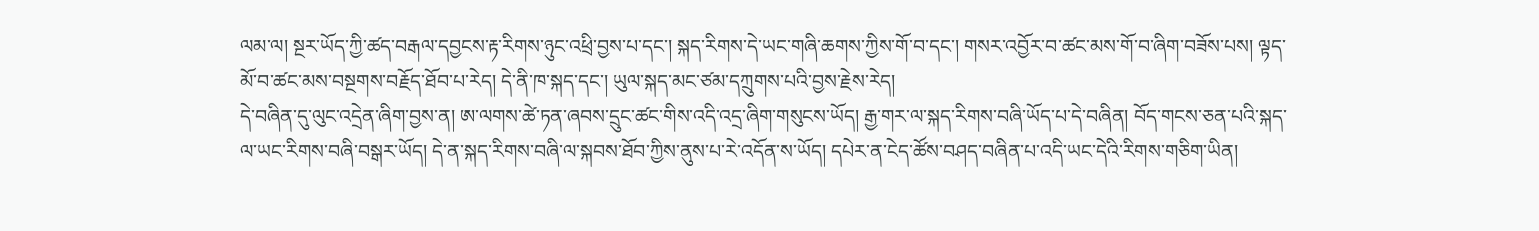ལམ་ལ། སྔར་ཡོད་ཀྱི་ཚད་བརྒལ་དབྱངས་རྟ་རིགས་ཉུང་འཕྲི་བྱས་པ་དང་། སྐད་རིགས་དེ་ཡང་གཞི་ཆགས་ཀྱིས་གོ་བ་དང་། གསར་འབྱོར་བ་ཚང་མས་གོ་བ་ཞིག་བཟོས་པས། ལྟད་མོ་བ་ཚང་མས་བསྔགས་བརྗོད་ཐོབ་པ་རེད། དེ་ནི་ཁ་སྐད་དང་། ཡུལ་སྐད་མང་ཙམ་དཀྲུགས་པའི་བྱས་རྗེས་རེད།
དེ་བཞིན་དུ་ལུང་འདྲེན་ཞིག་བྱས་ན། ཨ་ལགས་ཚེ་ཏན་ཞབས་དྲུང་ཚང་གིས་འདི་འདྲ་ཞིག་གསུངས་ཡོད། རྒྱ་གར་ལ་སྐད་རིགས་བཞི་ཡོད་པ་དེ་བཞིན། བོད་གངས་ཅན་པའི་སྐད་ལ་ཡང་རིགས་བཞི་བསྒར་ཡོད། དེ་ན་སྐད་རིགས་བཞི་ལ་སྐབས་ཐོབ་ཀྱིས་ནུས་པ་རེ་འདོན་ས་ཡོད། དཔེར་ན་ངེད་ཚོས་བཤད་བཞིན་པ་འདི་ཡང་དེའི་རིགས་གཅིག་ཡིན།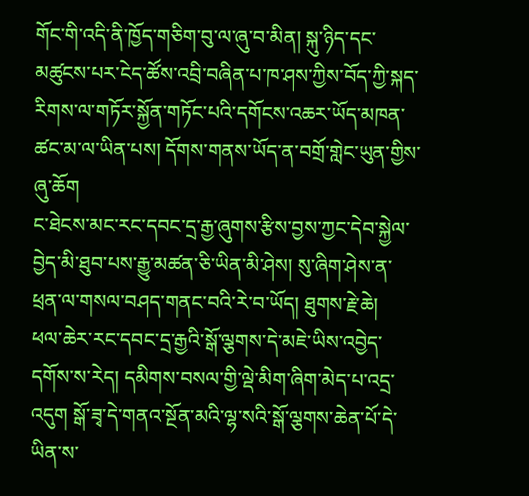གོང་གི་འདི་ནི་ཁྱོད་གཅིག་བུ་ལ་ཞུ་བ་མིན། སྐུ་ཉིད་དང་མཚུངས་པར་ངེད་ཚོས་འབྲི་བཞིན་པ་ཁ་ཤས་ཀྱིས་བོད་ཀྱི་སྐད་རིགས་ལ་གཏོར་སྐྱོན་གཏོང་པའི་དགོངས་འཆར་ཡོད་མཁན་ཚང་མ་ལ་ཡིན་པས། དོགས་གནས་ཡོད་ན་བགྲོ་གླེང་ཡུན་གྱིས་ཞུ་ཆོག
ང་ཐེངས་མང་རང་དབང་དྲ་རྒྱ་ཞུགས་རྩིས་བྱས་ཀྱང་དེབ་སྐྱེལ་བྱེད་མི་ཐུབ་པས་རྒྱུ་མཚན་ཅི་ཡིན་མི་ཤེས། སུ་ཞིག་ཤེས་ན་ཕྲན་ལ་གསལ་བཤད་གནང་བའི་རེ་བ་ཡོད། ཐུགས་རྗེ་ཆེ།
ཕལ་ཆེར་རང་དབང་དྲ་རྒྱའི་སྒོ་ལྕགས་དེ་མཇེ་ཡིས་འབྱེད་དགོས་ས་རེད། དམིགས་བསལ་གྱི་ལྡེ་མིག་ཞིག་མེད་པ་འདྲ་འདུག སྒོ་ཟྭ་དེ་གནའ་སྔོན་མའི་ལྷ་སའི་སྒོ་ལྕགས་ཆེན་པོ་དེ་ཡིན་ས་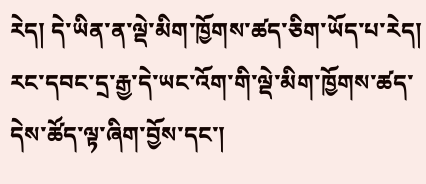རེད། དེ་ཡིན་ན་ལྡེ་མིག་ཁྱོགས་ཚད་ཅིག་ཡོད་པ་རེད། རང་དབང་དྲ་རྒྱ་དེ་ཡང་འོག་གི་ལྡེ་མིག་ཁྱོགས་ཚད་དེས་ཚོད་ལྟ་ཞིག་བྱོས་དང་།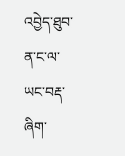འབྱེད་ཐུབ་ན་ང་ལ་ཡང་བརྡ་ཞིག་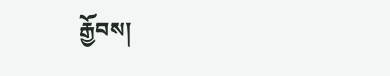རྒྱོབས།